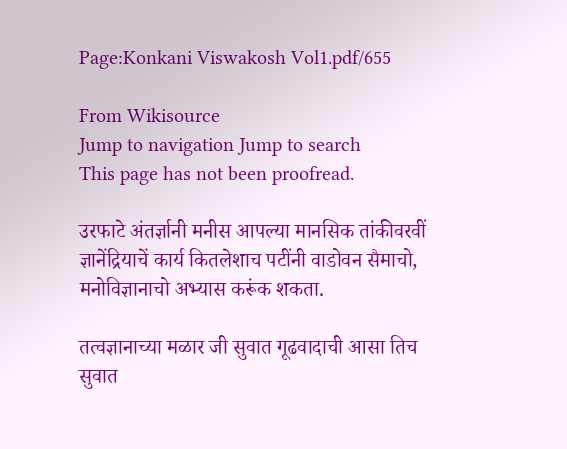Page:Konkani Viswakosh Vol1.pdf/655

From Wikisource
Jump to navigation Jump to search
This page has not been proofread.

उरफाटे अंतर्ज्ञानी मनीस आपल्या मानसिक तांकीवरवीं ज्ञानेंद्रियाचें कार्य कितलेशाच पटींनी वाडोवन सैमाचो, मनोविज्ञानाचो अभ्यास करूंक शकता.

तत्वज्ञानाच्या मळार जी सुवात गूढवादाची आसा तिच सुवात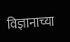विज्ञानाच्या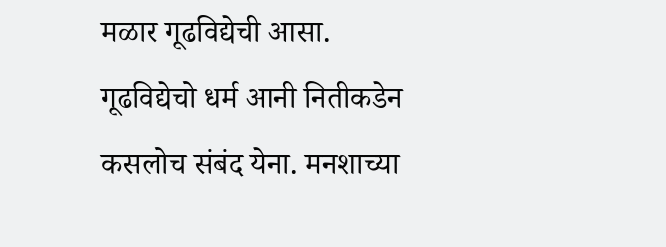मळार गूढविद्येची आसा. गूढविद्येचो धर्म आनी नितीकडेन कसलोच संबंद येना. मनशाच्या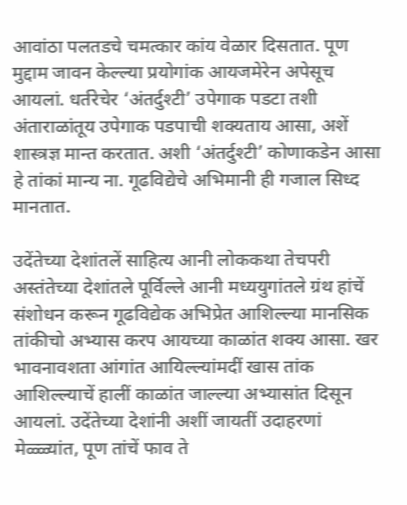आवांठा पलतडचे चमत्कार कांय वेळार दिसतात. पूण मुद्दाम जावन केल्ल्या प्रयोगांक आयजमेरेन अपेसूच आयलां. धर्तरेचेर ‘अंतर्दुश्टी’ उपेगाक पडटा तशी अंताराळांतूय उपेगाक पडपाची शक्यताय आसा, अशें शास्त्रज्ञ मान्त करतात. अशी ‘अंतर्दुश्टी’ कोणाकडेन आसा हे तांकां मान्य ना. गूढविद्येचे अभिमानी ही गजाल सिध्द मानतात.

उदेंतेच्या देशांतलें साहित्य आनी लोककथा तेचपरी अस्तंतेच्या देशांतले पूर्विल्ले आनी मध्ययुगांतले ग्रंथ हांचें संशोधन करून गूढविद्येक अभिप्रेत आशिल्ल्या मानसिक तांकीचो अभ्यास करप आयच्या काळांत शक्य आसा. खर भावनावशता आंगांत आयिल्ल्यांमदीं खास तांक आशिल्ल्याचें हालीं काळांत जाल्ल्या अभ्यासांत दिसून आयलां. उदेंतेच्या देशांनी अशीं जायतीं उदाहरणां मेळ्ळ्यांत, पूण तांचें फाव ते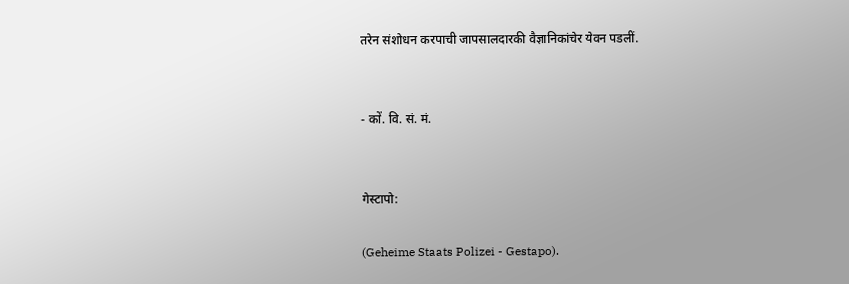तरेन संशोधन करपाची जापसालदारकी वैज्ञानिकांचेर येवन पडलीं.


- कों. वि. सं. मं.


गेस्टापो:

(Geheime Staats Polizei - Gestapo).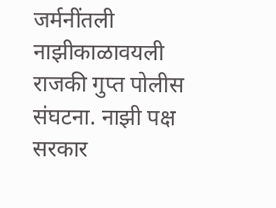जर्मनींतली नाझीकाळावयली राजकी गुप्त पोलीस संघटना. नाझी पक्ष सरकार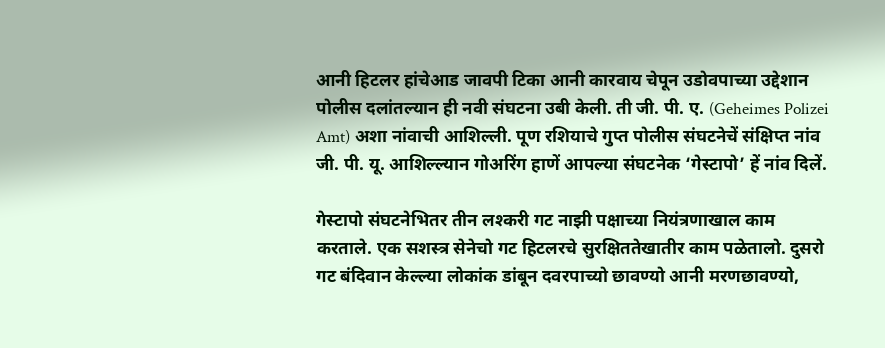आनी हिटलर हांचेआड जावपी टिका आनी कारवाय चेपून उडोवपाच्या उद्देशान पोलीस दलांतल्यान ही नवी संघटना उबी केली. ती जी. पी. ए. (Geheimes Polizei Amt) अशा नांवाची आशिल्ली. पूण रशियाचे गुप्त पोलीस संघटनेचें संक्षिप्त नांव जी. पी. यू. आशिल्ल्यान गोअरिंग हाणें आपल्या संघटनेक ‘गेस्टापो’ हें नांव दिलें.

गेस्टापो संघटनेभितर तीन लश्करी गट नाझी पक्षाच्या नियंत्रणाखाल काम करताले. एक सशस्त्र सेनेचो गट हिटलरचे सुरक्षिततेखातीर काम पळेतालो. दुसरो गट बंदिवान केल्ल्या लोकांक डांबून दवरपाच्यो छावण्यो आनी मरणछावण्यो,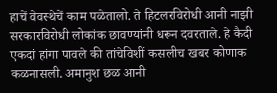हाचें वेवस्थेचें काम पळेतालो. ते हिटलरविरोधी आनी नाझी सरकारविरोधी लोकांक छावण्यांनी धरून दवरताले. हे कैदी एकदां हांगा पावले की तांचेविशीं कसलीच खबर कोणाक कळनासली. अमानुश छळ आनी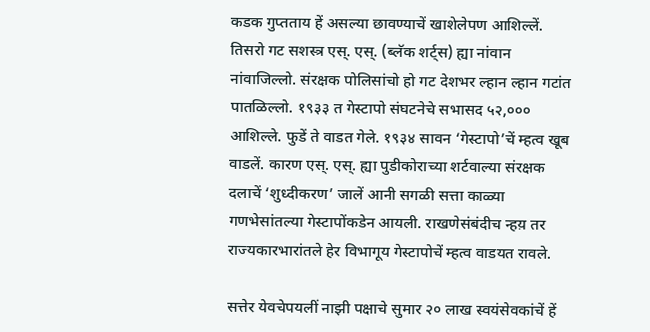कडक गुप्तताय हें असल्या छावण्याचें खाशेलेपण आशिल्लें. तिसरो गट सशस्त्र एस्‌. एस्‌. (ब्लॅक शर्ट्‌स) ह्या नांवान नांवाजिल्लो. संरक्षक पोलिसांचो हो गट देशभर ल्हान ल्हान गटांत पातळिल्लो. १९३३ त गेस्टापो संघटनेचे सभासद ५२,००० आशिल्ले. फुडें ते वाडत गेले. १९३४ सावन ‘गेस्टापो’चें म्हत्व खूब वाडलें. कारण एस्‌. एस्‌. ह्या पुडीकोराच्या शर्टवाल्या संरक्षक दलाचें ‘शुध्दीकरण’ जालें आनी सगळी सत्ता काळ्या गणभेसांतल्या गेस्टापोंकडेन आयली. राखणेसंबंदीच न्हय़ तर राज्यकारभारांतले हेर विभागूय गेस्टापोचें म्हत्व वाडयत रावले.

सत्तेर येवचेपयलीं नाझी पक्षाचे सुमार २० लाख स्वयंसेवकांचें हें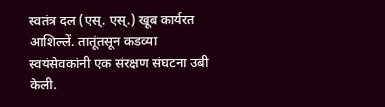स्वतंत्र दल (एस्‌. एस्‌.) खूब कार्यरत आशिल्लें. तातूंतसून कडव्या स्वयंसेवकांनी एक संरक्षण संघटना उबी केली.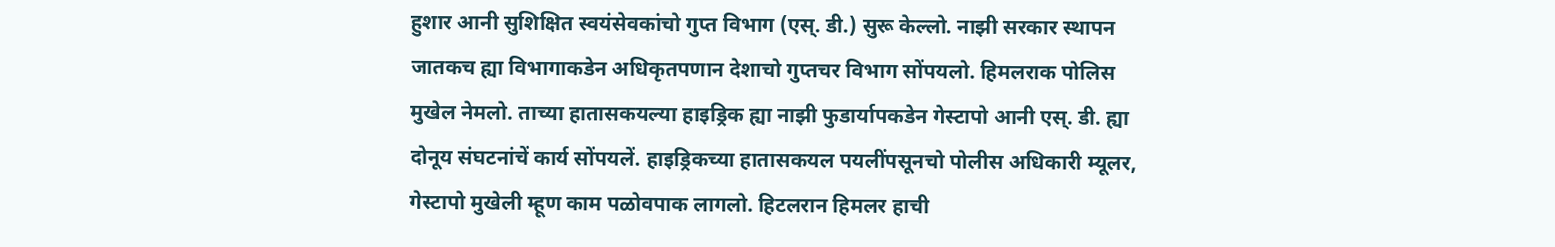हुशार आनी सुशिक्षित स्वयंसेवकांचो गुप्त विभाग (एस्‌. डी.) सुरू केल्लो. नाझी सरकार स्थापन जातकच ह्या विभागाकडेन अधिकृतपणान देशाचो गुप्तचर विभाग सोंपयलो. हिमलराक पोलिस मुखेल नेमलो. ताच्या हातासकयल्या हाइड्रिक ह्या नाझी फुडार्यापकडेन गेस्टापो आनी एस्‌. डी. ह्या दोनूय संघटनांचें कार्य सोंपयलें. हाइड्रिकच्या हातासकयल पयलींपसूनचो पोलीस अधिकारी म्यूलर, गेस्टापो मुखेली म्हूण काम पळोवपाक लागलो. हिटलरान हिमलर हाची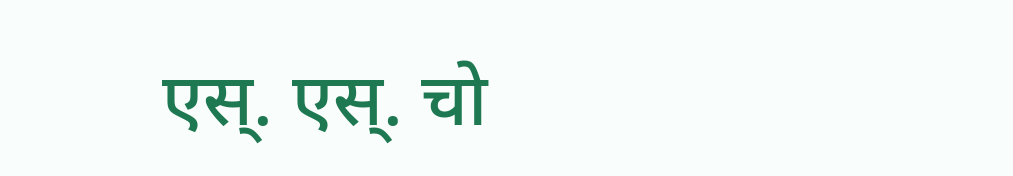एस्‌. एस्‌. चो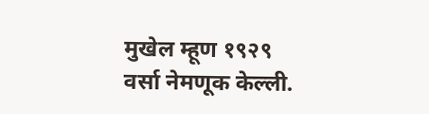मुखेल म्हूण १९२९ वर्सा नेमणूक केल्ली.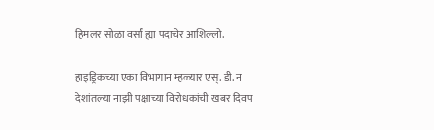हिमलर सोळा वर्सां ह्या पदाचेर आशिल्लो.

हाइड्रिकच्या एका विभागान म्हळ्यार ‍एस्‌. डी. न देशांतल्या नाझी पक्षाच्या विरोधकांची खबर दिवप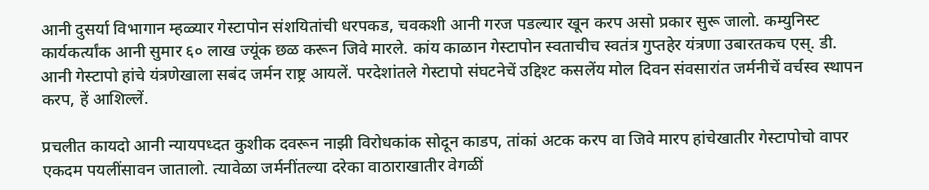आनी दुसर्या विभागान म्हळ्यार गेस्टापोन संशयितांची धरपकड, चवकशी आनी गरज पडल्यार खून करप असो प्रकार सुरू जालो. कम्युनिस्ट कार्यकर्त्यांक आनी सुमार ६० लाख ज्यूंक छळ करून जिवे मारले. कांय काळान गेस्टापोन स्वताचीच स्वतंत्र गुप्तहेर यंत्रणा उबारतकच एस्‌. डी. आनी गेस्टापो हांचे यंत्रणेखाला सबंद जर्मन राष्ट्र आयलें. परदेशांतले गेस्टापो संघटनेचें उद्दिश्ट कसलेंय मोल दिवन संवसारांत जर्मनीचें वर्चस्व स्थापन करप, हें आशिल्लें.

प्रचलीत कायदो आनी न्यायपध्दत कुशीक दवरून नाझी विरोधकांक सोदून काडप, तांकां अटक करप वा जिवे मारप हांचेखातीर गेस्टापोचो वापर एकदम पयलींसावन जातालो. त्यावेळा जर्मनींतल्या दरेका वाठाराखातीर वेगळीं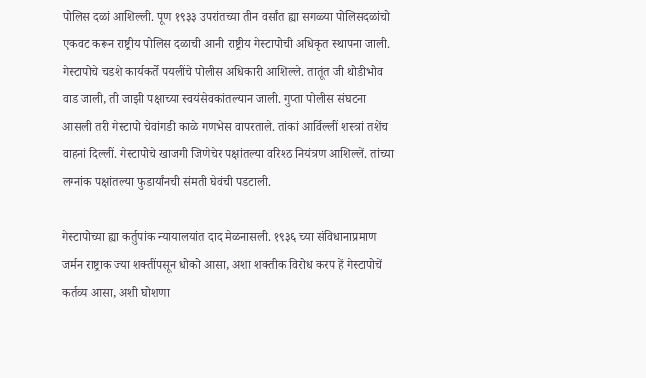पोलिस दळां आशिल्ली. पूण १९३३ उपरांतच्या तीन वर्सांत ह्या सगळ्या पोलिसदळांचो एकवट करून राष्ट्रीय पोलिस दळाची आनी राष्ट्रीय गेस्टापोची अधिकृत स्थापना जाली. गेस्टापोचे चडशे कार्यकर्ते पयलींचे पोलीस अधिकारी आशिल्ले. तातूंत जी थोडीभोव वाड जाली, ती जाझी पक्षाच्या स्वयंसेवकांतल्यान जाली. गुप्ता पोलीस संघटना आसली तरी गेस्टापो चेवांगडी काळे गणभेस वापरताले. तांकां आर्विल्लीं शस्त्रां तशेंच वाहनां दिल्लीं. गेस्टापोचे खाजगी जिणेचेर पक्षांतल्या वरिश्ठ नियंत्रण आशिल्लें. तांच्या लग्नांक पक्षांतल्या फुडार्यांनची संमती घेवंची पडटाली.

गेस्टापोच्या ह्या कर्तुपांक न्यायालयांत दाद मेळनासली. १९३६ च्या संविधानाप्रमाण जर्मन राष्ट्राक ज्या शक्तींपसून धोको आसा, अशा शक्तीक विरोध करप हें गेस्टापोचें कर्तव्य आसा, अशी घोशणा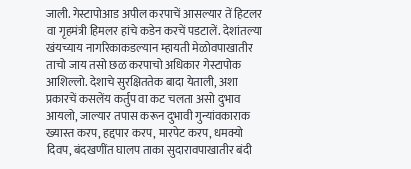जाली. गेस्टापोआड अपील करपाचें आसल्यार तें हिटलर वा गृहमंत्री हिमलर हांचे कडेन करचें पडटालें. देशांतल्या खंयच्याय नागरिकाकडल्यान म्हायती मेळोवपाखातीर ताचो जाय तसो छळ करपाचो अधिकार गेस्टापोक आशिल्लो. देशाचे सुरक्षिततेक बादा येताली, अशा प्रकारचें कसलेंय कर्तुप वा कट चलता असो दुभाव आयलो, जाल्यार तपास करून दुभावी गुन्यांवकाराक ख्यास्त करप, हद्दपार करप, मारपेट करप, धमक्यो दिवप, बंदखणींत घालप ताका सुदारावपाखातीर बंदी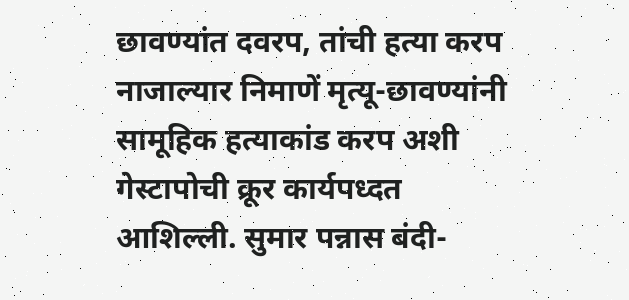छावण्यांत दवरप, तांची हत्या करप नाजाल्यार निमाणें मृत्यू-छावण्यांनी सामूहिक हत्याकांड करप अशी गेस्टापोची क्रूर कार्यपध्दत आशिल्ली. सुमार पन्नास बंदी-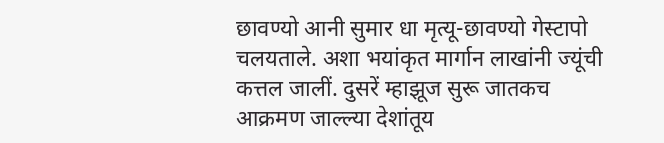छावण्यो आनी सुमार धा मृत्यू-छावण्यो गेस्टापो चलयताले. अशा भयांकृत मार्गान लाखांनी ज्यूंची कत्तल जालीं. दुसरें म्हाझूज सुरू जातकच आक्रमण जाल्ल्या देशांतूय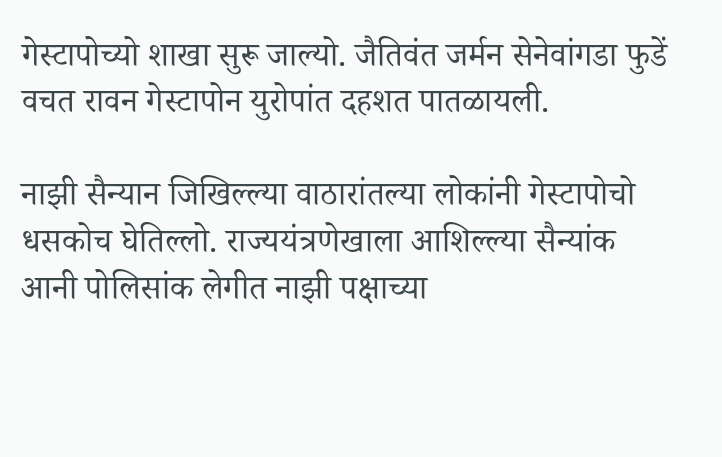गेस्टापोच्यो शाखा सुरू जाल्यो. जैतिवंत जर्मन सेनेवांगडा फुडें वचत रावन गेस्टापोन युरोपांत दहशत पातळायली.

नाझी सैन्यान जिखिल्ल्या वाठारांतल्या लोकांनी गेस्टापोचो धसकोच घेतिल्लो. राज्ययंत्रणेखाला आशिल्ल्या सैन्यांक आनी पोलिसांक लेगीत नाझी पक्षाच्या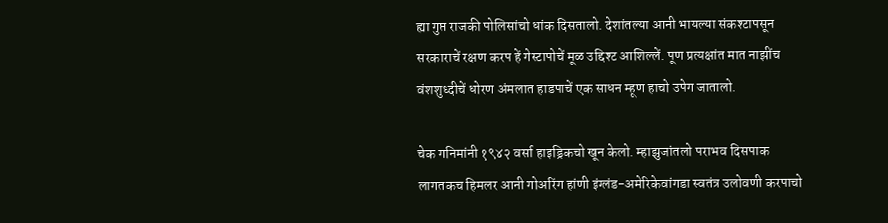ह्या गुप्त राजकी पोलिसांचो धांक दिसतालो. देशांतल्या आनी भायल्या संकश्टापसून सरकाराचें रक्षण करप हें गेस्टापोचें मूळ उद्दिश्ट आशिल्लें. पूण प्रत्यक्षांत मात नाझींच वंशशुध्दीचें धोरण अंमलात हाडपाचें एक साधन म्हूण हाचो उपेग जातालो.

चेक गनिमांनी १९४२ वर्सा हाइड्रिकचो खून केलो. म्हाझुजांतलो पराभव दिसपाक लागतकच हिमलर आनी गोअरिंग हांणी इंग्लंड-अमेरिकेवांगडा स्वतंत्र उलोवणी करपाचो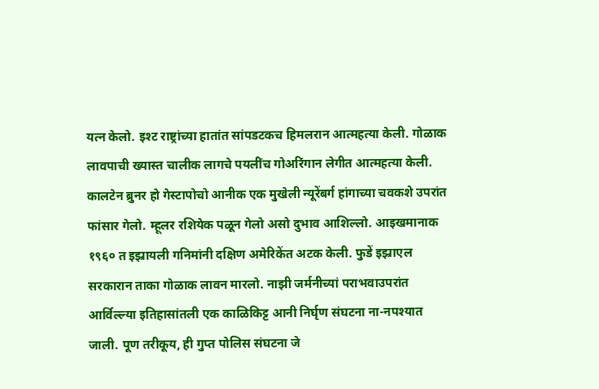यत्न केलो. इश्ट राष्ट्रांच्या हातांत सांपडटकच हिमलरान आत्महत्या केली. गोळाक लावपाची ख्यास्त चालीक लागचे पयलींच गोअरिंगान लेगीत आत्महत्या केली. कालटेन ब्रुनर हो गेस्टापोचो आनीक एक मुखेली न्यूरेंबर्ग हांगाच्या चवकशे उपरांत फांसार गेलो. म्हूलर रशियेक पळून गेलो असो दुभाव आशिल्लो. आइखमानाक १९६० त इझ्रायली गनिमांनी दक्षिण अमेरिकेंत अटक केली. फुडें इझ्राएल सरकारान ताका गोळाक लावन मारलो. नाझी जर्मनीच्यां पराभवाउपरांत आर्विल्ल्या इतिहासांतली एक काळिकिट्ट आनी निर्घृण संघटना ना-नपश्यात जाली. पूण तरीकूय, ही गुप्त पोलिस संघटना जे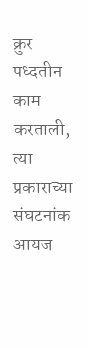क्रुर पध्दतीन काम करताली, त्या प्रकाराच्या संघटनांक आयज